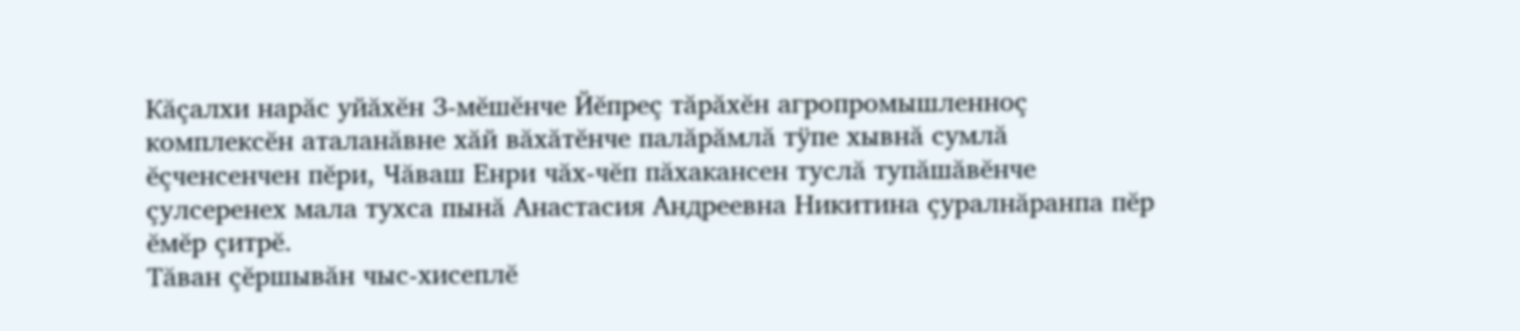Кăçалхи нарăс уйăхĕн 3-мĕшĕнче Йĕпреç тăрăхĕн агропромышленноç комплексĕн аталанăвне хăй вăхăтĕнче палăрăмлă тÿпе хывнă сумлă ĕçченсенчен пĕри, Чăваш Енри чăх-чĕп пăхакансен туслă тупăшăвĕнче çулсеренех мала тухса пынă Анастасия Андреевна Никитина çуралнăранпа пĕр ĕмĕр çитрĕ.
Тăван çĕршывăн чыс-хисеплĕ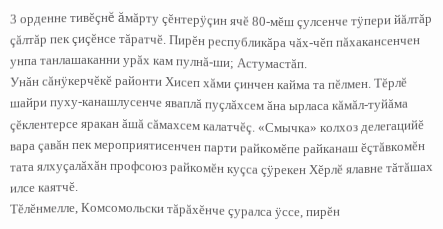3 орденне тивĕçнĕ ăмăрту çĕнтерÿçин ячĕ 80-мĕш çулсенче тÿпери йăлтăр çăлтăр пек çиçĕнсе тăратчĕ. Пирĕн республикăра чăх-чĕп пăхакансенчен унпа танлашаканни урăх кам пулнă-ши; Астумастăп.
Унăн сăнÿкерчĕкĕ районти Хисеп хăми çинчен кайма та пĕлмен. Тĕрлĕ шайри пуху-канашлусенче яваплă пуçлăхсем ăна ырласа кăмăл-туйăма çĕклентерсе яракан ăшă сăмахсем калатчĕç. «Смычка» колхоз делегацийĕ вара çавăн пек мероприятисенчен парти райкомĕпе райканаш ĕçтăвкомĕн тата ялхуçалăхăн профсоюз райкомĕн куçса çÿрекен Хĕрлĕ ялавне тăтăшах илсе каятчĕ.
Тĕлĕнмелле, Комсомольски тăрăхĕнче çуралса ÿссе, пирĕн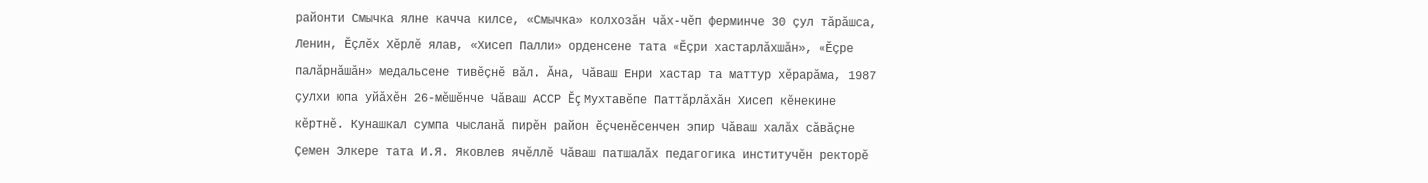районти Смычка ялне качча килсе, «Смычка» колхозăн чăх-чĕп ферминче 30 çул тăрăшса, Ленин, Ĕçлĕх Хĕрлĕ ялав, «Хисеп Палли» орденсене тата «Ĕçри хастарлăхшăн», «Ĕçре палăрнăшăн» медальсене тивĕçнĕ вăл. Ăна, Чăваш Енри хастар та маттур хĕрарăма, 1987 çулхи юпа уйăхĕн 26-мĕшĕнче Чăваш АССР Ĕç Мухтавĕпе Паттăрлăхăн Хисеп кĕнекине кĕртнĕ. Кунашкал сумпа чысланă пирĕн район ĕçченĕсенчен эпир Чăваш халăх сăвăçне Çемен Элкере тата И.Я. Яковлев ячĕллĕ Чăваш патшалăх педагогика институчĕн ректорĕ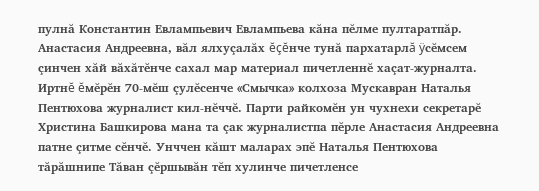пулнă Константин Евлампьевич Евлампьева кăна пĕлме пултаратпăр.
Анастасия Андреевна, вăл ялхуçалăх ĕçĕнче тунă пархатарлă ÿсĕмсем çинчен хăй вăхăтĕнче сахал мар материал пичетленнĕ хаçат-журналта. Иртнĕ ĕмĕрĕн 70-мĕш çулĕсенче «Смычка» колхоза Мускавран Наталья Пентюхова журналист кил-нĕччĕ. Парти райкомĕн ун чухнехи секретарĕ Христина Башкирова мана та çак журналистпа пĕрле Анастасия Андреевна патне çитме сĕнчĕ. Унччен кăшт маларах эпĕ Наталья Пентюхова тăрăшнипе Тăван çĕршывăн тĕп хулинче пичетленсе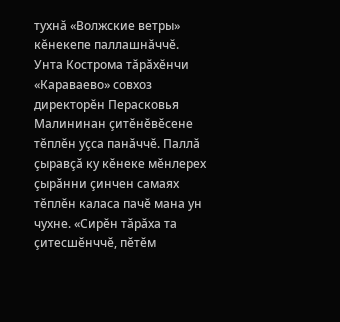тухнă «Волжские ветры» кĕнекепе паллашнăччĕ. Унта Кострома тăрăхĕнчи «Караваево» совхоз директорĕн Перасковья Малининан çитĕнĕвĕсене тĕплĕн уçса панăччĕ. Паллă çыравçă ку кĕнеке мĕнлерех çырăнни çинчен самаях тĕплĕн каласа пачĕ мана ун чухне. «Сирĕн тăрăха та çитесшĕнччĕ, пĕтĕм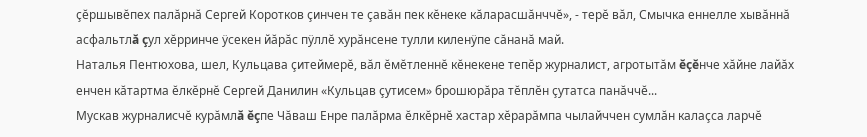çĕршывĕпех палăрнă Сергей Коротков çинчен те çавăн пек кĕнеке кăларасшăнччĕ», - терĕ вăл, Смычка еннелле хывăннă асфальтлă çул хĕрринче ÿсекен йăрăс пÿллĕ хурăнсене тулли киленÿпе сăнанă май.
Наталья Пентюхова, шел, Кульцава çитеймерĕ, вăл ĕмĕтленнĕ кĕнекене тепĕр журналист, агротытăм ĕçĕнче хăйне лайăх енчен кăтартма ĕлкĕрнĕ Сергей Данилин «Кульцав çутисем» брошюрăра тĕплĕн çутатса панăччĕ...
Мускав журналисчĕ курăмлă ĕçпе Чăваш Енре палăрма ĕлкĕрнĕ хастар хĕрарăмпа чылайччен сумлăн калаçса ларчĕ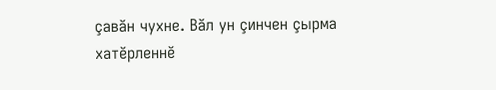çавăн чухне. Вăл ун çинчен çырма хатĕрленнĕ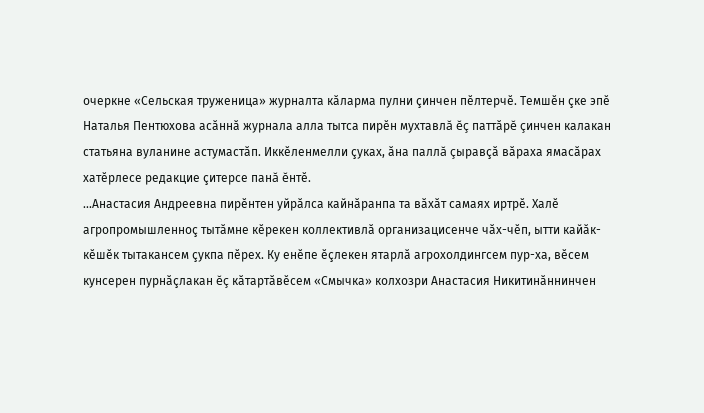очеркне «Сельская труженица» журналта кăларма пулни çинчен пĕлтерчĕ. Темшĕн çке эпĕ Наталья Пентюхова асăннă журнала алла тытса пирĕн мухтавлă ĕç паттăрĕ çинчен калакан статьяна вуланине астумастăп. Иккĕленмелли çуках, ăна паллă çыравçă вăраха ямасăрах хатĕрлесе редакцие çитерсе панă ĕнтĕ.
...Анастасия Андреевна пирĕнтен уйрăлса кайнăранпа та вăхăт самаях иртрĕ. Халĕ агропромышленноç тытăмне кĕрекен коллективлă организацисенче чăх-чĕп, ытти кайăк-кĕшĕк тытакансем çукпа пĕрех. Ку енĕпе ĕçлекен ятарлă агрохолдингсем пур-ха, вĕсем кунсерен пурнăçлакан ĕç кăтартăвĕсем «Смычка» колхозри Анастасия Никитинăннинчен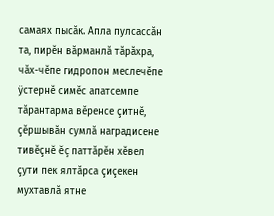самаях пысăк. Апла пулсассăн та, пирĕн вăрманлă тăрăхра, чăх-чĕпе гидропон меслечĕпе ÿстернĕ симĕс апатсемпе тăрантарма вĕренсе çитнĕ, çĕршывăн сумлă наградисене тивĕçнĕ ĕç паттăрĕн хĕвел çути пек ялтăрса çиçекен мухтавлă ятне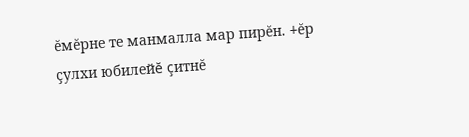ĕмĕрне те манмалла мар пирĕн. +ĕр çулхи юбилейĕ çитнĕ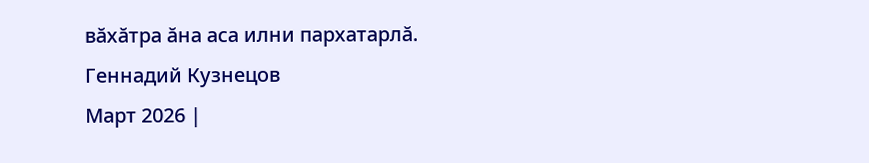вăхăтра ăна аса илни пархатарлă.
Геннадий Кузнецов
Март 2026 |